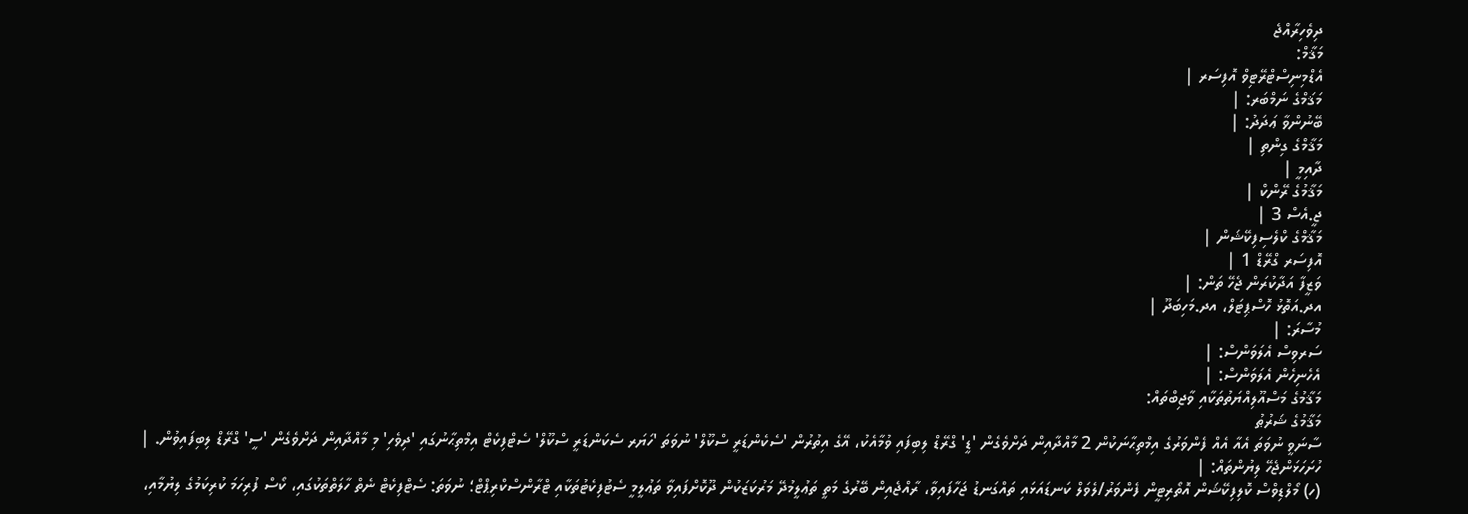ދިވެހިރާއްޖެ
މަޤާމް:
އެޑްމިނިސްޓްރޭޓިވް އޮފިސަރ |
މަޤަމްގެ ނަމްބަރ: |
ބޭނުންވާ ޢަދަދު: |
މަޤާމްގެ ގިންތި |
ދާއިމީ |
މަޤާމުގެ ރޭންކް |
ޖީ.އެސް 3 |
މަޤާމްގެ ކްލެސިފިކޭޝަން |
އޮފިސަރ ގްރޭޑް 1 |
ވަޒީފާ އަދާކުރަން ޖެހޭ ތަން: |
އދ.އަތޮޅު ހޮސްޕިޓަލް، އދ.މަހިބަދޫ |
މުސާރަ: |
ސަރވިސް އެލަވަންސް: |
އެހެނިހެން އެލަވަންސް: |
މަޤާމުގެ މަސްއޫލިއްޔަތުތަކާއި ވާޖިބްތައް:
މަޤާމުގެ ޝަރުޠު
ސާނަވީ ނުވަތަ އެއާ އެއް ފެންވަރުގެ އިމްތިޙާނަކުން 2 މާއްދާއިން ދަށްވެގެން 'ޑީ' ގްރޭޑް ލިބިފައި ވުމާއެކު، އޭގެ އިތުރުން 'ސެކެންޑަރީ ސްކޫލް' ނުވަތަ 'ހަޔަރ ސެކަންޑަރީ ސްކޫލް' ސެޓްފިކެޓް އިމްތިޙާނުގައި 'ދިވެހި' މި މާއްދާއިން ދަށްވެގެން 'ސީ' ގްރޭޑް ލިބިފައިވުން. |
ހުށަހަޅަންޖެހޭ ލިޔުންތައް: |
(ހ) މޯލްޑިވްސް ކޮލިފިކޭޝަން އޮތޯރިޓީން ފެންވަރު/ލެވަލް ކަނޑައަޅައި ތައްގަނޑު ޖަހާފައިވާ، ރާއްޖެއިން ބޭރުގެ މަތީ ތަޢުލީމުދޭ މަރުކަޒަކުން ދޫކޮށްފައިވާ ތަޢުލީމީ ސެޓުފިކެޓުތަކާއި ޓްރާންސްކްރިޕްޓް؛ ނުވަތަ: ސެޓްފިކެޓް ނެތް ހާލަތްތަކުގައި، ކޯސް ފުރިހަމަ ކުރިކަމުގެ ލިޔުމާއި،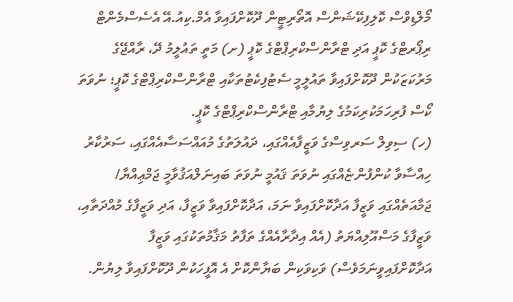މޯލްޑިވްސް ކޮލިފިކޭޝަންސް އޮތޯރިޓީން ދޫކޮށްފައިވާ އެމް.ކިއު.އޭ އެސެސްމެންޓް ރިޕޯރޓްގެ ކޮޕީ އަދި ޓްރާންސްކްރިޕްޓްގެ ކޮޕީ (ށ) މަތީ ތައުލީމު ދޭ، ރާއްޖޭގެ މަރުކަޒަކުން ދޫކޮށްފައިވާ ތައުލީމީ ސެޓުފިކެޓުތަކާއި ޓްރާންސްކްރިޕްޓްގެ ކޮޕީ؛ ނުވަތަ ކޯސް ފުރިހަމަކުރިކަމުގެ ލިޔުމާއި ޓްރާންސްކްރިޕްޓްގެ ކޮޕީ.
(ހ) ސިވިލް ސަރވިސްގެ ވަޒީފާއެއްގައި، ދައުލަތުގެ މުއައްސަސާއެއްގައި، ސަރުކާރު ހިއްސާވާ ކުންފުންޏެއްގައި ނުވަތަ ޤައުމީ ނުވަތަ ބައިނަލްއަޤުވާމީ ޖަމްޢިއްޔާ/ ޖަމާއަތެއްގައި ވަޒީފާ އަދާކޮށްފައިވާ ނަމަ، އަދާކޮށްފައިވާ ވަޒީފާ، އަދި ވަޒީފާގެ މުއްދަތާއި، ވަޒީފާގެ މަސްއޫލިއްޔަތު (އެއް އިދާރާއެއްގެ ތަފާތު މަޤާމުތަކުގައި ވަޒީފާ އަދާކޮށްފައިވީނަމަވެސް) ވަކިވަކިން ބަޔާންކޮށް އެ އޮފީހަކުން ދޫކޮށްފައިވާ ލިޔުން.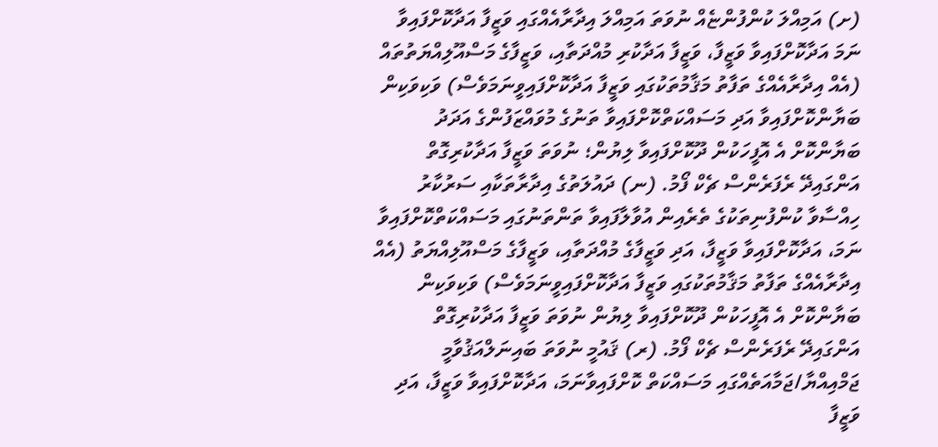(ށ) އަމިއްލަ ކުންފުންޏެއް ނުވަތަ އަމިއްލަ އިދާރާއެއްގައި ވަޒީފާ އަދާކޮށްފައިވާ ނަމަ އަދާކޮށްފައިވާ ވަޒީފާ، ވަޒީފާ އަދާކުރި މުއްދަތާއި، ވަޒީފާގެ މަސްއޫލިއްޔަތުތައް (އެއް އިދާރާއެއްގެ ތަފާތު މަޤާމުތަކުގައި ވަޒީފާ އަދާކޮށްފައިވީނަމަވެސް) ވަކިވަކިން ބަޔާންކޮށްފައިވާ އަދި މަސައްކަތްކޮށްފައިވާ ތަނުގެ މުވައްޒަފުންގެ އަދަދު ބަޔާންކޮށް އެ އޮފީހަކުން ދޫކޮށްފައިވާ ލިޔުން؛ ނުވަތަ ވަޒީފާ އަދާކުރިގޮތް އަންގައިދޭ ރެފަރެންސް ޗެކް ފޯމު. (ނ) ދައުލަތުގެ އިދާރާތަކާއި ސަރުކާރު ހިއްސާވާ ކުންފުނިތަކުގެ ތެރެއިން އުވާލާފައިވާ ތަންތަނުގައި މަސައްކަތްކޮށްފައިވާ ނަމަ، އަދާކޮށްފައިވާ ވަޒީފާ، އަދި ވަޒީފާގެ މުއްދަތާއި، ވަޒީފާގެ މަސްއޫލިއްޔަތު (އެއް އިދާރާއެއްގެ ތަފާތު މަޤާމުތަކުގައި ވަޒީފާ އަދާކޮށްފައިވީނަމަވެސް) ވަކިވަކިން ބަޔާންކޮށް އެ އޮފީހަކުން ދޫކޮށްފައިވާ ލިޔުން ނުވަތަ ވަޒީފާ އަދާކުރިގޮތް އަންގައިދޭ ރެފަރެންސް ޗެކް ފޯމު. (ރ) ޤައުމީ ނުވަތަ ބައިނަލްއަޤުވާމީ ޖަމްއިއްޔާ/ޖަމާއަތެއްގައި މަސައްކަތް ކޮށްފައިވާނަމަ، އަދާކޮށްފައިވާ ވަޒީފާ، އަދި ވަޒީފާ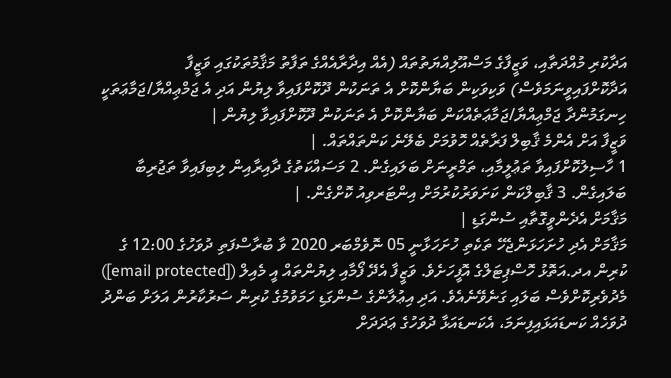އަދާކުރި މުއްދަތާއި، ވަޒީފާގެ މަސްއޫލިއްޔަތުތައް (އެއް އިދާރާއެއްގެ ތަފާތު މަޤާމުތަކުގައި ވަޒީފާ އަދާކޮށްފައިވީނަމަވެސް) ވަކިވަކިން ބަޔާންކޮށް އެ ތަނަކުން ދޫކޮށްފައިވާ ލިޔުން އަދި އެ ޖަމްޢިއްޔާ/ޖަމާޢަތަކީ ހިނގަމުންދާ ޖަމްޢިއްޔާ/ޖަމާޢަތެއްކަން ބަޔާންކޮށް އެ ތަނަކުން ދޫކޮށްފައިވާ ލިޔުން |
ވަޒީފާ އަށް އެންމެ ޤާބިލް ފަރާތެއް ހޮވުމަށް ބެލޭނެ ކަންތައްތައް. |
1 ހާސިލުކޮށްފައިވާ ތަޢުލީމާއި، ތަމްރީނަށް ބަލައިގެން. 2 މަސައްކަތުގެ ދާއިރާއިން ލިބިފައިވާ ތަޖުރިބާ ބަލައިގެން. 3 ޤާބިލްކަން ކަށަވަރުކުރުމަށް އިންޓަރވިއު ކޮށްގެން. |
މަޤާމަށް އެދެންވީގޮތާއި ސުންގަޑި |
މަޤާމަށް އެދި ހުށަހަޅަންޖެހޭ ތަކެތި ހުށަހަޅާނީ 05 ނޮވެމްބަރ 2020 ވާ ބުރާސްފަތި ދުވަހުގެ 12:00 ގެ ކުރިން އދ.އަތޮޅު ހޮސްޕިޓަލްގެ އޮފީހަށެވެ. ވަޒީފާ އެދޭ ފޯމާއި ލިޔުންތައް އީ މެއިލް ([email protected]) މެދުވެރިކޮށްވެސް ބަލައި ގަނެވޭނެއެވެ. އަދި އިޢުލާންގެ ސުންގަޑި ހަމަވުމުގެ ކުރިން ސަރުކާރުން އަލަށް ބަންދު ދުވަހެއް ކަނޑައަޅައިފިނަމަ، އެކަނޑައަޅާ ދުވަހުގެ ޢަދަދަށް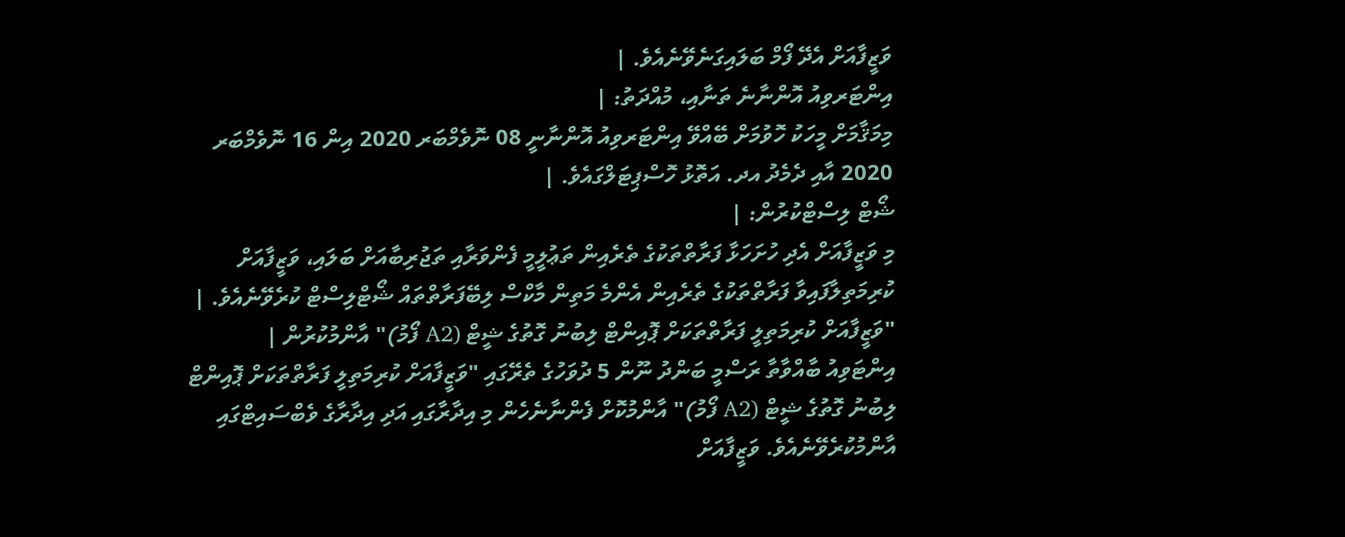ވަޒީފާއަށް އެދޭ ފޯމް ބަލައިގަނެވޭނެއެވެ. |
އިންޓަރވިއު އޮންނާނެ ތަނާއި، މުއްދަތު: |
މިމަޤާމަށް މީހަކު ހޮވުމަށް ބޭއްވޭ އިންޓަރވިއު އޮންނާނީ 08 ނޮވެމްބަރ 2020 އިން 16 ނޮވެމްބަރ 2020 އާއި ދެމެދު އދ. އަތޮޅު ހޮސްޕިޓަލްގައެވެ. |
ޝޯޓް ލިސްޓްކުރުން: |
މި ވަޒީފާއަށް އެދި ހުށަހަޅާ ފަރާތްތަކުގެ ތެރެއިން ތަޢުލީމީ ފެންވަރާއި ތަޖުރިބާއަށް ބަލައި، ވަޒީފާއަށް ކުރިމަތިލާފައިވާ ފަރާތްތަކުގެ ތެރެއިން އެންމެ މަތިން މާކްސް ލިބޭފަރާތްތައް ޝޯޓްލިސްޓް ކުރެވޭނެއެވެ. |
"ވަޒީފާއަށް ކުރިމަތިލީ ފަރާތްތަކަށް ޕޮއިންޓް ލިބުނު ގޮތުގެ ޝީޓް (A2 ފޯމު)" އާންމުކުރުން |
އިންޓަވިއު ބާއްވާތާ ރަސްމީ ބަންދު ނޫން 5 ދުވަހުގެ ތެރޭގައި "ވަޒީފާއަށް ކުރިމަތިލީ ފަރާތްތަކަށް ޕޮއިންޓް ލިބުނު ގޮތުގެ ޝީޓް (A2 ފޯމު)" އާންމުކޮށް ފެންނާނެހެން މި އިދާރާގައި އަދި އިދާރާގެ ވެބްސައިޓްގައި އާންމުކުރެވޭނެއެވެ. ވަޒީފާއަށް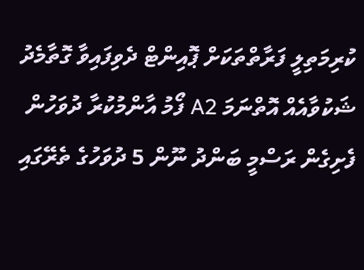ކުރިމަތިލީ ފަރާތްތަކަށް ޕޮއިންޓް ދެވިފައިވާ ގޮތާމެދު ޝަކުވާއެއް އޮތްނަމަ A2 ފޯމު އާންމުކުރާ ދުވަހުން ފެށިގެން ރަސްމީ ބަންދު ނޫން 5 ދުވަހުގެ ތެރޭގައި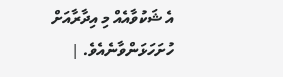އެ ޝަކުވާއެއް މި އިދާރާއަށް ހުށަހަޅަންވާނެއެވެ. |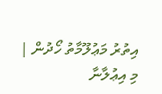އިތުރު މަޢުލޫމާތު ހޯދުން |
މި އިޢުލާނާ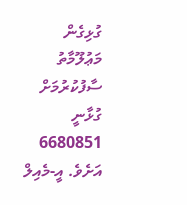ގުޅިގެން މަޢުލޫމާތު ސާފުކުރުމަށް ގުޅާނީ 6680851 އަށެވެ. އީ-މެއިލް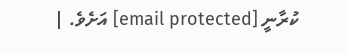ކުރާނީ [email protected] އަށެވެ. |